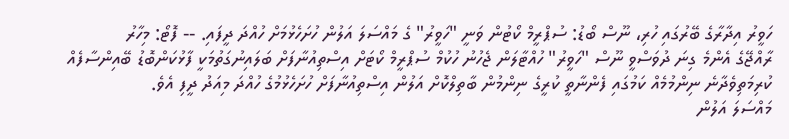ހަވީރު އިދާރާގެ ބޭރުގައި ހުރި، ނޫސް ބޯޑު: ސުޕްރީމް ކޯޓުން ވަނީ "ހަވީރު" ގެ މައްސަލަ އަލުން ހުށަހެޅުމަށް ހުއްދަ ދީފައި. -- ފޮޓޯ: މިހާރު
ރާއްޖޭގެ އެންމެ ގިނަ ދުވަސްވީ ނޫސް "ހަވީރު" ހުއްޓާލަން ޖެހުނު ހުކުމް ސުޕްރީމް ކޯޓަށް އިސްތިއުނާފަށް ބަލައިނުގަތުމަކީ ފާޅުކަންބޮޑު ބޭއިންސާފެއް ކުރިމަތިވެދާނެ ނިންމުމެއް ކަމުގައި ފެންނާތީ ކުރީގެ ނިންމުން ބާތިލްކޮށް އަލުން އިސްތިއުނާފަށް ހުށަހެޅުމުގެ ހުއްދަ މިއަދު ދީފި އެވެ.
މައްސަލަ އަލުން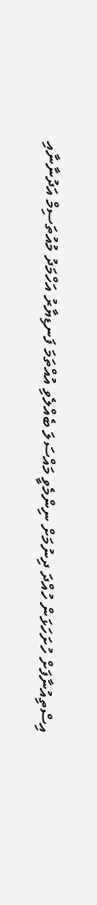އިސްތިއުނާފަށް ހުށަހަޅަން ހުއްދަ ދިނުމަށް ނިންމެވީ މައްސަލަ ބެއްލެވި އުއްތަމަ ފަނޑިޔާރު އަހްމަދު މުއުތަސިމް އަދުނާނާއި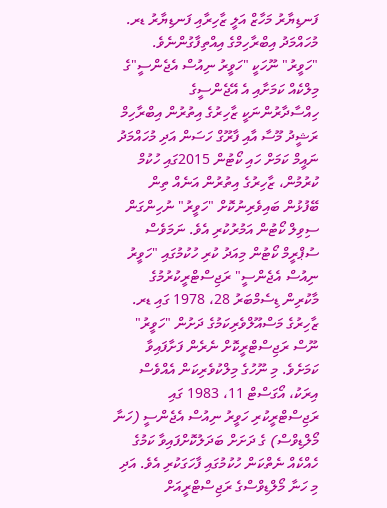ފަނޑިޔާރު މަހާޒް އަލީ ޒާހިރާއި ފަނޑިޔާރު ޑރ. މުހައްމަދު އިބްރާހިމްގެ އިއްތިފާގުންނެވެ.
"ހަވީރު" ނޫހަކީ "ހަވީރު ނިއުސް އެޖެންސީ"ގެ މިލްކެއް ކަމަށާއި އެ އޭޖެންސީގެ ހިއްސާދާރުންނަކީ ޒާހިރުގެ އިތުރުން އިބްރާހިމް ރަޝީދު މޫސާ އާއި ފާރޫގް ހަސަން އަދި މުހައްމަދު ނައީމް ކަމަށް ހައި ކޯޓުން 2015ގައި ހުކުމް ކުރުމުން، ޒާހިރުގެ އިތުރުން އަނެއް ތިން ބޭފުޅުން ބައިވެރިނުކޮށް "ހަވީރު" ނުހިންގަން ސިވިލް ކޯޓުން އަމުރުކުރި އެވެ. ނަމަވެސް ސުޕްރީމް ކޯޓުން މިއަދު ކުރި ހުކުމުގައި "ހަވީރު ނިއުސް އެޖެންސީ" ރަޖިސްޓްރީކުރުމުގެ މާކުރިން ޑިސެމްބަރު 28، 1978 ގައި ޑރ. ޒާހިރުގެ މަސްއޫލްވެރިކަމުގެ ދަށުން "ހަވީރު" ނޫސް ރަޖިސްޓްރީކޮށް ނެރެން ފަށާފައިވާ ކަމަށެވެ. މި ނޫހުގެ މިލްކުވެރިކަން އެއްވެސް އިރަކު، އޯގަސްޓް 11، 1983 ގައި ރަޖިސްޓްރީކުރި ހަވީރު ނިއުސް އެޖެންސީ (ހަނާ މޯލްޑިވްސް) ގެ ދަށަށް ބަދަލުކޮށްފައިވާ ކަމުގެ ހެއްކެއް ނެތްކަން ހުކުމުގައި ފާހަގަކުރި އެވެ. އަދި މި ހަނާ މޯލްޑިވްސްގެ ރަޖިސްޓްރީއަށް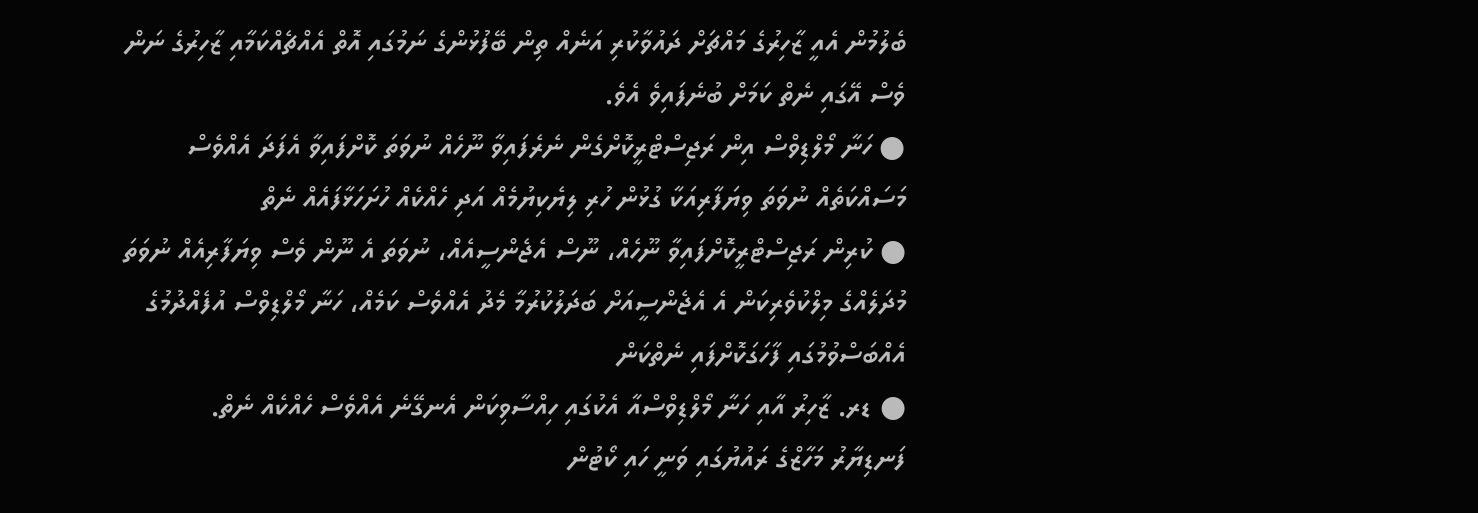ބެލުމުން އެއީ ޒާހިރުގެ މައްޗަށް ދައުވާކުރި އަނެއް ތިން ބޭފުޅުންގެ ނަމުގައި އޮތް އެއްޗެއްކަމާއި ޒާހިރުގެ ނަން ވެސް އޭގައި ނެތް ކަމަށް ބުނެފައިވެ އެވެ.
● ހަނާ މޯލްޑިވްސް އިން ރަޖިސްޓްރީކޮށްގެން ނެރެފައިވާ ނޫހެއް ނުވަތަ ކޮށްފައިވާ އެފަދަ އެއްވެސް މަސައްކަތެއް ނުވަތަ ވިޔަފާރިއަކާ ގުޅުން ހުރި ލިޔެކިޔުމެއް އަދި ހެއްކެއް ހުށަހަޅާފައެއް ނެތް
● ކުރިން ރަޖިސްޓްރީކޮށްފައިވާ ނޫހެއް، ނޫސް އެޖެންސީއެއް، ނުވަތަ އެ ނޫން ވެސް ވިޔަފާރިއެއް ނުވަތަ މުދަލެއްގެ މިލްކުވެރިކަން އެ އެޖެންސީއަށް ބަދަލުކުރުމާ މެދު އެއްވެސް ކަމެއް، ހަނާ މޯލްޑިވްސް އުފެއްދުމުގެ އެއްބަސްވުމުގައި ފާހަގަކޮށްފައި ނެތްކަން
● ޑރ. ޒާހިރު އާއި ހަނާ މޯލްޑިވްސްއާ އެކުގައި ހިއްސާވިކަން އެނގޭނެ އެއްވެސް ހެއްކެއް ނެތް.
ފަނޑިޔާރު މަހާޒްގެ ރައުޔުގައި ވަނީ ހައި ކޯޓުން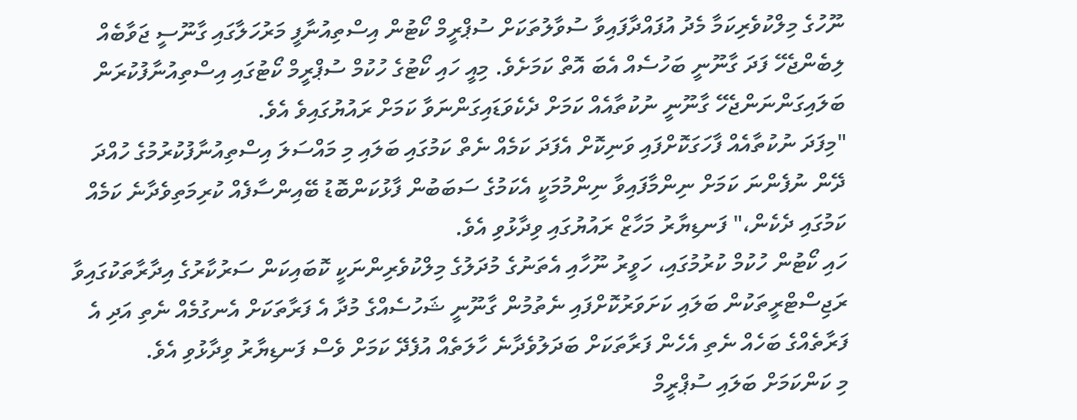ނޫހުގެ މިލްކުވެރިކަމާ މެދު އުފައްދާފައިވާ ސުވާލުތަކަށް ސުޕްރީމް ކޯޓުން އިސްތިއުނާފީ މަރުހަލާގައި ގާނޫސީ ޖަވާބެއް ލިބެންޖެހޭ ފަދަ ގާނޫނީ ބަހުސެއް އެބަ އޮތް ކަމަށެވެ. މިއީ ހައި ކޯޓުގެ ހުކުމް ސުޕްރީމް ކޯޓުގައި އިސްތިއުނާފުކުރަން ބަލައިގަންނަންޖެހޭ ގާނޫނީ ނުކުތާއެއް ކަމަށް ދެކެވަޑައިގަންނަވާ ކަމަށް ރައުޔުގައިވެ އެވެ.
"މިފަދަ ނުކުތާއެއް ފާހަގަކޮށްފައި ވަނިކޮށް އެފަދަ ކަމެއް ނެތް ކަމުގައި ބަލައި މި މައްސަލަ އިސްތިއުނާފުކުރުމުގެ ހުއްދަ ދޭން ނުފެންނަ ކަމަށް ނިންމާފައިވާ ނިންމުމަކީ އެކަމުގެ ސަބަބުން ފާޅުކަންބޮޑު ބޭއިންސާފެއް ކުރިމަތިވެދާނެ ކަމެއް ކަމުގައި ދެކެން،" ފަނޑިޔާރު މަހާޒް ރައުޔުގައި ވިދާޅުވި އެވެ.
ހައި ކޯޓުން ހުކުމް ކުރުމުގައި، ހަވީރު ނޫހާއި އެތަނުގެ މުދަލުގެ މިލްކުވެރިންނަކީ ކޮބައިކަން ސަރުކާރުގެ އިދާރާތަކުގައިވާ ރަޖިސްޓްރީތަކުން ބަލައި ކަށަވަރުކޮށްފައި ނެތުމުން ގާނޫނީ ޝަހުސެއްގެ މުދާ އެ ފަރާތަކަށް އެނގުމެއް ނެތި އަދި އެ ފަރާތެއްގެ ބަހެއް ނެތި އެހެން ފަރާތަކަށް ބަދަލުވެދާނެ ހާލަތެއް އުފެދޭ ކަމަށް ވެސް ފަނޑިޔާރު ވިދާޅުވި އެވެ.
މި ކަންކަމަށް ބަލައި ސުޕްރީމް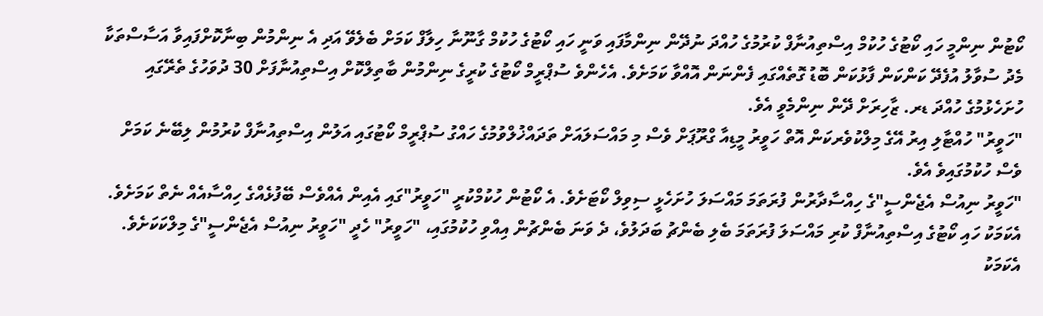ކޯޓުން ނިންމީ ހައި ކޯޓުގެ ހުކުމް އިސްތިއުނާފް ކުރުމުގެ ހުއްދަ ނުދޭން ނިންމާފައި ވަނީ ހައި ކޯޓުގެ ހުކުމް ގާނޫނާ ހިލާފް ކަމަށް ބެލެވޭ އަދި އެ ނިންމުން ބިނާކޮށްފައިވާ އަސާސްތަކާ މެދު ސުވާލު އުފެދޭ ކަންކަން ފާޅުކަން ބޮޑު ގޮތެއްގައި ފެންނަން އޮއްވާ ކަމަށެވެ. އެހެންވެ ސުޕްރީމް ކޯޓުގެ ކުރީގެ ނިންމުން ބާތިލްކޮށް އިސްތިއުނާފަށް 30 ދުވަހުގެ ތެރޭގައި ހުށަހެޅުމުގެ ހުއްދަ ޑރ. ޒާހިރަށް ދޭން ނިންމެވީ އެވެ.
"ހަވީރު" ހުއްޓާލި އިރު އޭގެ މިލްކުވެރކަން އޮތް ހަވީރު މީޑިއާ ގްރޫޕަށް ވެސް މި މައްސަލައަށް ތަދައްޚުލްވުމުގެ ހައްގު ސުޕްރީމް ކޯޓުގައި އަލުން އިސްތިއުނާފް ކުރުމުން ލިބޭނެ ކަމަށް ވެސް ހުކުމުގައިވެ އެވެ.
"ހަވީރު ނިއުސް އެޖެންސީ"ގެ ހިއްސާދާރުން ފުރަތަމަ މައްސަލަ ހުށަހެޅީ ސިވިލް ކޯޓަށެވެ. އެ ކޯޓުން ހުކުމްކުރީ "ހަވީރު"ގައި އެއިން އެއްވެސް ބޭފުޅެއްގެ ހިއްސާއެއް ނެތް ކަމަށެވެ. އެކަމަކު ހައި ކޯޓުގެ އިސްތިއުނާފް ކުރި މައްސަލަ ފުރަތަމަ ބެލި ބެންޗު ބަދަލުވެ، ދެ ވަނަ ބެންޗުން އިއްވި ހުކުމުގައި، "ހަވީރު" ހެދީ "ހަވީރު ނިއުސް އެޖެންސީ"ގެ މިލްކަކަށެވެ. އެކަމަކު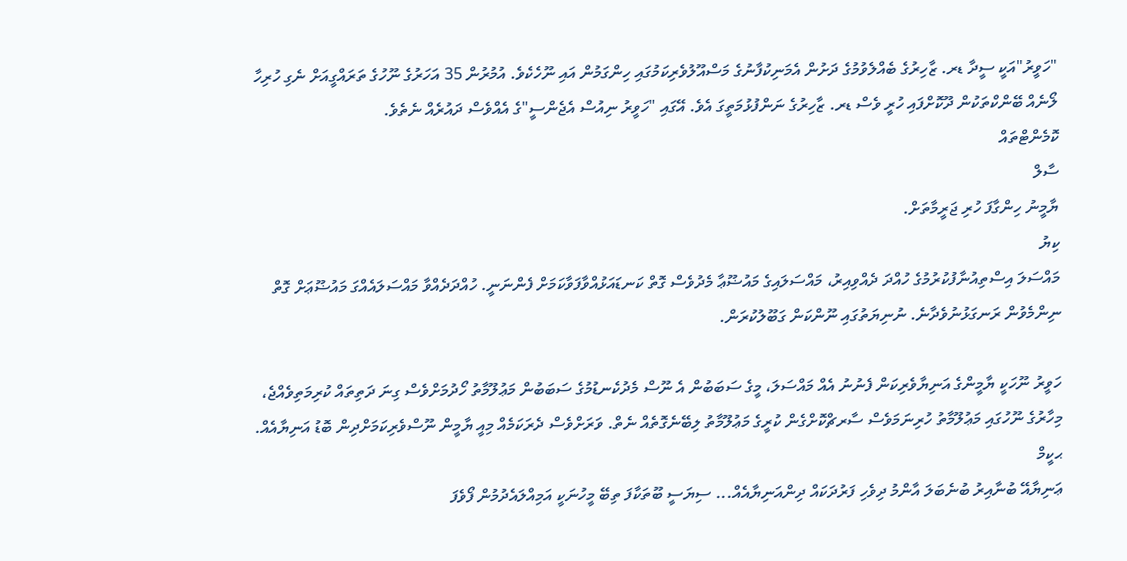"ހަވީރު"އަކީ ސީދާ ޑރ. ޒާހިރުގެ ބެއްލެވުމުގެ ދަށުން އެމަނިކުފާނުގެ މަސްއޫލުވެރިކަމުގައި ހިންގަމުން އައި ނޫހެކެވެ. އުމުރުން 35 އަހަރުގެ ނޫހުގެ ތަރައްގީއަށް ނެގި ހުރިހާ ލޯނެއް ބޭންކްތަކުން ދޫކޮށްފައި ހުރީ ވެސް ޑރ. ޒާހިރުގެ ނަންފުޅުމަތީގަ އެވެ. އޭގައި "ހަވީރު ނިއުސް އެޖެންސީ"ގެ އެއްވެސް ދައުރެއް ނެތެވެ.
ކޮމެންޓްތައް
ސާލް
ޔާމީނު ހިންގާފަ ހުރި ޖަރީމާތަށް.
ކިޔު
މައްސަލަ އިސްތިއުނާފުކުރުމުގެ ހުއްދަ ދެއްވިއިރު، މައްސަލައިގެ މައުޟޫޢާ މެދުވެސް ގޮތް ކަނޑައަޅުއްވާފަވާކަމަށް ފެންނަނީ. ހުއްދަދެއްވާ މައްސަލައެއްގަ މައުޟޫޢަށް ގޮތް ނިންމެވުން ރަނގަޅުނުވެދާނެ. ނުނިޔަތުގައި ނޫންކަން ގަބޫލުކުރަން.

ހަވީރު ނޫހަކީ ޔާމީންގެ އަނިޔާވެރިކަން ފެނުނު އެއް މައްސަލަ، މީގެ ސަބަބުން އެ ނޫސް މެދުކެނޑުމުގެ ސަބަބުން މަޢުލޫމާތު ހޯދުމަށްވެސް ގިނަ ދަތިތައް ކުރިމަތިވެއްޖެ، މިހާރުގެ ނޫހުގައި މަޢުލޫމާތު ހުރިނަމަވެސް ސާރޗްކޮށްގެން ކުރީގެ މަޢުލޫމާތު ލިބޭނެގޮތެއް ނެތް. ވަރަށްވެސް ދެރަކަމެއް މިއީ ޔާމީން ނޫސްވެރިކަމަށްދިން ބޮޑު އަނިޔާއެއް.
ޙކީމް
ޢަނިޔާއޭ ބުނާއިރު ބުނެބަލަ އާންމު ދިވެހި ފަރުދަކައް ދިންއަނިޔާއެއް... ސިޔަސީ ބޫތަކާފަ ތިބޭ މީހުނަކީ އަމިއްލައެދުމުން ފޯވެފަ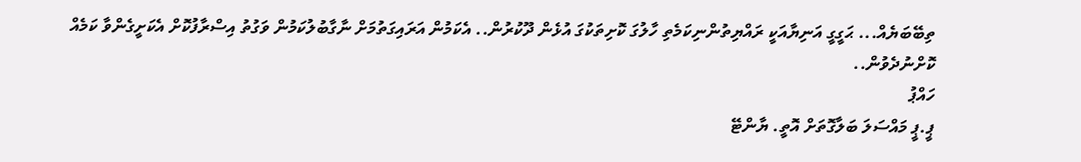ތިބޭބަޔެއް... ޙަގީގީ އަނިޔާއަކީ ރައްޔިތުންނިކަމެތި ހާލުގަ ކޮށިތަކުގަ އުޅެން ދޫކުރުން.. އެކަމުން އަރައިގަތުމަށް ނާގާބުލުކަމުން ވަގުތު އިސްރާފުކޮށް އެކަށީގެންވާ ކަމެއް ކޮށްނުދެވުން..
ހައްޕު
ޕީ.ޕީ މައްސަލަ ބަލާގޮތަށް އޮތީ. ޔާންޓޭ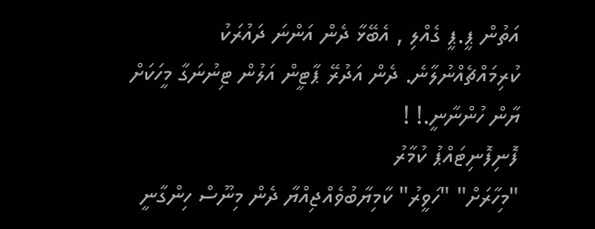އަތުން ޕީ.ޕީ ގެއްލި , އެބޭޅާ ދެން އަންނަ ދައުރަކު ކުރިމައްޗެއްނުލާނެ. ދެން އަދުރޭ ޕާޓީން އަލުން ޓިނުނަގާ މީހަކަށް ޔާން ހުންނާނީ.! !
ފޮނިފޮނިޓައްޕު ކުމާރު
"މިހާރަށް" "ހަވީރު" ކާމިޔާބުވެއްޖިއްޔާ ދެން މިނޫސް ހިންގާނީ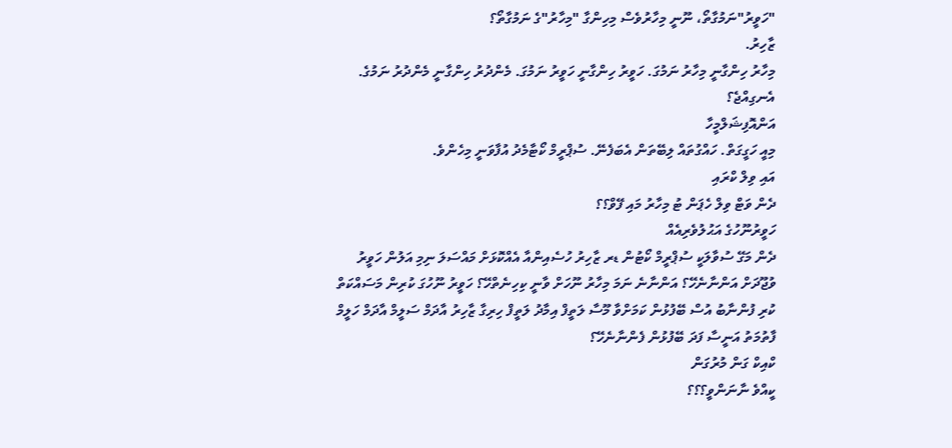"ހަވީރު"ނަމުގާތޯ، ނޫނީ މިހާރުވެސް މިހިންގާ "މިހާރު"ގެ ނަމުގާތޯ؟
ޒާހިރު.
މިހާރު ހިންގާނީ މިހާރު ނަމުގަ. ހަވީރު ހިންގާނީ ހަވީރު ނަމުގަ. މެންދުރު ހިންގާނީ މެންދުރު ނަމުގެ. އެނގިއްޖެ؟
އަންއޮފިޝަލްމީހާ
މިއީ ހަގީގަތް. ހައްގުތައް ލިބޭތަން އެބަފެނޭ. ސުޕްރީމް ކޯޓާމެދު އުފާވަނީ މިހެންވެ.
އައި ވިލް ކްރައި
ދެން ވަޓް ވިލް ހެޕަން ޓު މިހާރު މައި ފޭވް؟؟
ހަވީރުނޫހުގެ އަޙުލުވެރިއެއް
ދެން މަގޭ ސުވާލަކީ ސުޕްރީމް ކޯޓުން ޑރ ޒާހިރު ހުސެއިންއާ އެއްކޮޅަށް މައްސަލަ ނިމި އަލުން ހަވީރު ވުޖޫދަށް އަންނާނެހޭ؟ އަންނާނެ ނަމަ މިހާރު ނޫހަށް ވާނީ ކިހިނެތްހޭ؟ ހަވީރު ނޫހުގަ ކުރިން މަސައްކަތް ކުރި ފުންނާބު އުސް ބޭފުޅުން ކަމަށްވާ މޫސާ ލަތީފް އިމާދު ލަތީފް ހިރިގާ ޒާހިރު އާދަމް ސަލީމް އާދަމް ހަލީމް ފާތުމަތު އަނީސާ ފަދަ ބޭފުޅުން ފެންނާނެހޭ؟
ކްއިކް ގަން މުރުގަން
ކީއްވެ ނާނަންވީ؟؟؟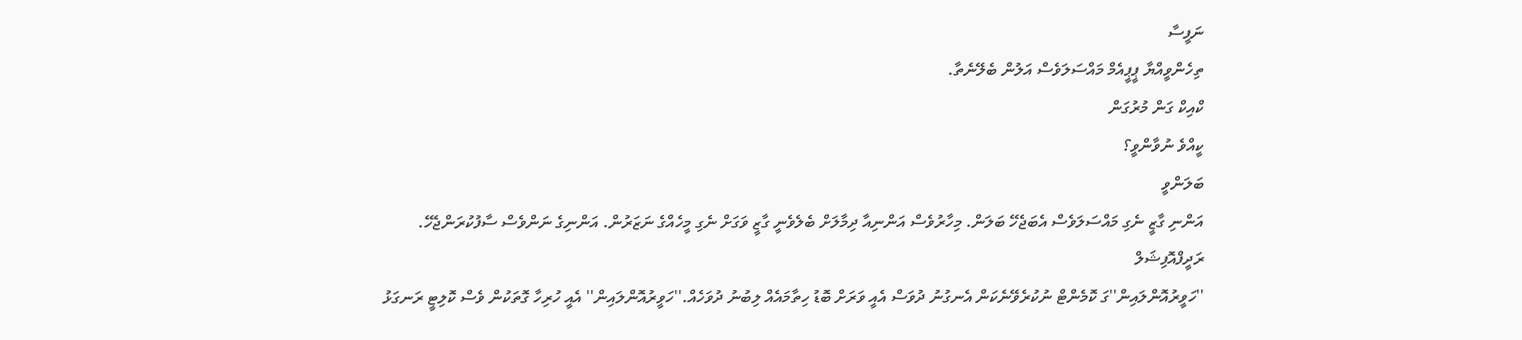ނަފީސާ
ތިހެންވީއްޔާ ޕީޕީއެމް މައްސަލަވެސް އަލުން ބެލޭނެތާ.
ކްއިކް ގަން މުރުގަން
ކީއްވެ ނުވާންވީ؟
ބަލަންވީ
އަންނި ގާޒީ ނެގި މައްސަލަވެސް އެބަޖެހޭ ބަލަން. މިހާރުވެސް އަންނިއާ ދިމާލަށް ބެލެވެނީ ގާޒީ ވަގަށް ނެގި މީހެއްގެ ނަޒަރުން. އަންނިގެ ނަންވެސް ސާފުކުރަންޖެހޭ.
ރަދީފްއޮފިޝަލް
''ހަވީރުއޮންލައިން''ގަ ކޮމެންޓް ނުކުރެވޭނެކަން އެނގުނު ދުވަސް އެއީ ވަރަށް ބޮޑު ހިތާމައެއް ލިބުނު ދުވަހެއް.''ހަވީރުއޮންލައިން'' އެއީ ހުރިހާ ގޮތަކުން ވެސް ކޮލިޓީ ރަނގަޅު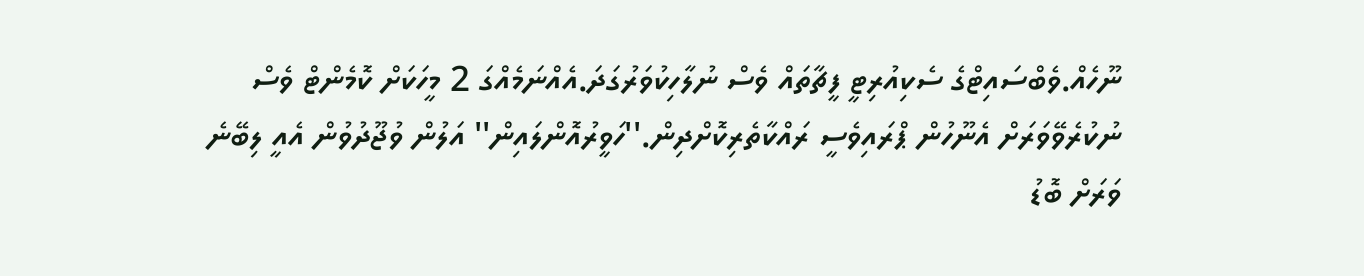ނޫހެއް.ވެބްސައިޓްގެ ސެކިއުރިޓީ ފީޗާތައް ވެސް ނުލާހިކުވަރުގަދަ.އެއްނަމެއްގަ 2 މީހަކަށް ކޮމެންޓް ވެސް ނުކުރެވޭވަރަށް އެނޫހުން ޕްރައިވެސީ ރައްކާތެރިކޮށްދިން.''ހަވީރުއޮންލައިން'' އަލުން ވުޖޫދުވުން އެއީ ލިބޭނެ ވަރަށް ބޮޑު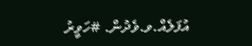އުފަލެއް.ވ.ވެދުން. #ހަވީރު